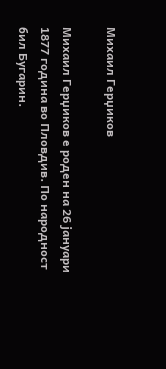Михаил Герџиков

Михаил Герџиков е роден на 26 јануари 1877 година во Пловдив. По народност бил Бугарин.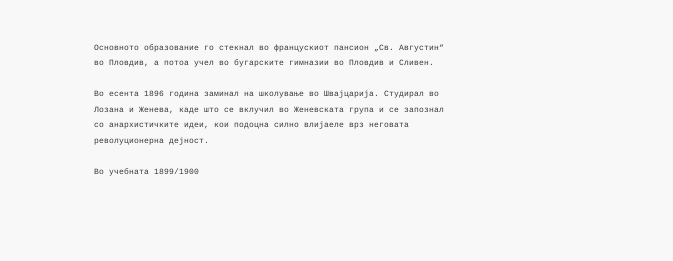Основното образование го стекнал во францускиот пансион „Св. Августин“ во Пловдив, а потоа учел во бугарските гимназии во Пловдив и Сливен.

Во есента 1896 година заминал на школување во Швајцарија. Студирал во Лозана и Женева, каде што се вклучил во Женевската група и се запознал со анархистичките идеи, кои подоцна силно влијаеле врз неговата револуционерна дејност.

Во учебната 1899/1900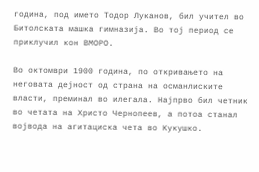година, под името Тодор Луканов, бил учител во Битолската машка гимназија. Во тој период се приклучил кон ВМОРО.

Во октомври 1900 година, по откривањето на неговата дејност од страна на османлиските власти, преминал во илегала. Најпрво бил четник во четата на Христо Чернопеев, а потоа станал војвода на агитациска чета во Кукушко.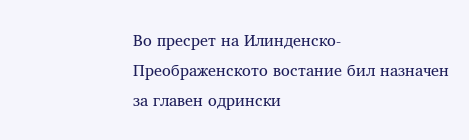Во пресрет на Илинденско-Преображенското востание бил назначен за главен одрински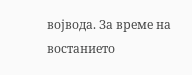војвода. За време на востанието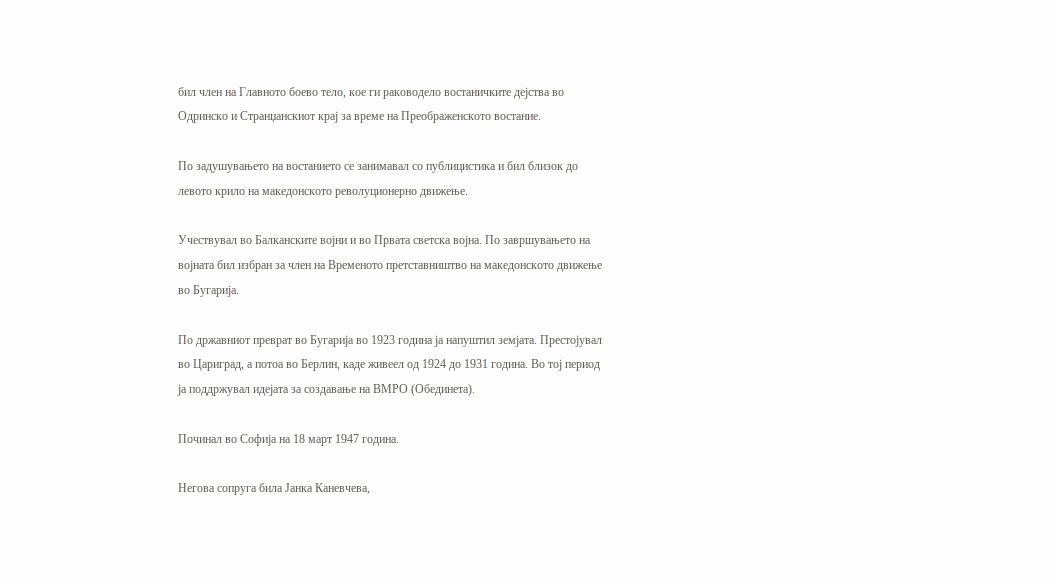бил член на Главното боево тело, кое ги раководело востаничките дејства во Одринско и Странџанскиот крај за време на Преображенското востание.

По задушувањето на востанието се занимавал со публицистика и бил близок до левото крило на македонското револуционерно движење.

Учествувал во Балканските војни и во Првата светска војна. По завршувањето на војната бил избран за член на Временото претставништво на македонското движење во Бугарија.

По државниот преврат во Бугарија во 1923 година ја напуштил земјата. Престојувал во Цариград, а потоа во Берлин, каде живеел од 1924 до 1931 година. Во тој период ја поддржувал идејата за создавање на ВМРО (Обединета).

Починал во Софија на 18 март 1947 година.

Негова сопруга била Јанка Каневчева,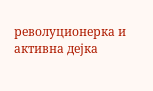револуционерка и активна дејка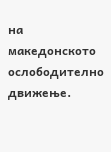на македонското ослободително движење.